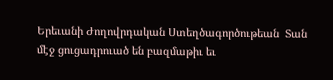Երեւանի Ժողովրդական Ստեղծագործութեան  Տան մէջ ցուցադրուած են բազմաթիւ եւ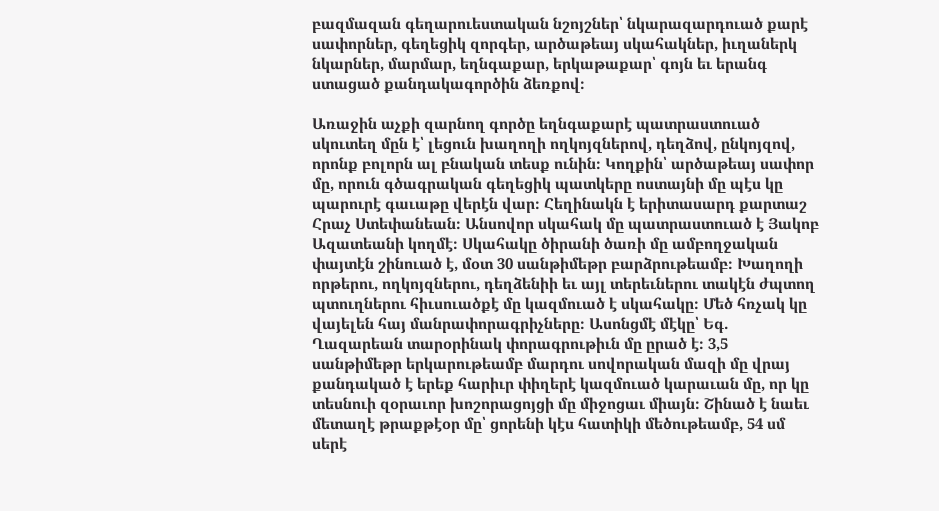բազմազան գեղարուեստական նշոյշներ՝ նկարազարդուած քարէ սափորներ, գեղեցիկ զորգեր, արծաթեայ սկահակներ, իւղաներկ նկարներ, մարմար, եղնգաքար, երկաթաքար՝ գոյն եւ երանգ ստացած քանդակագործին ձեռքով։

Առաջին աչքի զարնող գործը եղնգաքարէ պատրաստուած սկուտեղ մըն է՝ լեցուն խաղողի ողկոյզներով, դեղձով, ընկոյզով, որոնք բոլորն ալ բնական տեսք ունին։ Կողքին՝ արծաթեայ սափոր մը, որուն գծագրական գեղեցիկ պատկերը ոստայնի մը պէս կը պարուրէ գաւաթը վերէն վար։ Հեղինակն է երիտասարդ քարտաշ Հրաչ Ստեփանեան։ Անսովոր սկահակ մը պատրաստուած է Յակոբ Ազատեանի կողմէ։ Սկահակը ծիրանի ծառի մը ամբողջական փայտէն շինուած է, մօտ 30 սանթիմեթր բարձրութեամբ։ Խաղողի որթերու, ողկոյզներու, դեղձենիի եւ այլ տերեւներու տակէն ժպտող պտուղներու հիւսուածքէ մը կազմուած է սկահակը։ Մեծ հռչակ կը վայելեն հայ մանրափորագրիչները։ Ասոնցմէ մէկը՝ Եգ. Ղազարեան տարօրինակ փորագրութիւն մը ըրած է։ 3,5 սանթիմեթր երկարութեամբ մարդու սովորական մազի մը վրայ քանդակած է երեք հարիւր փիղերէ կազմուած կարաւան մը, որ կը տեսնուի զօրաւոր խոշորացոյցի մը միջոցաւ միայն։ Շինած է նաեւ մետաղէ թրաքթէօր մը՝ ցորենի կէս հատիկի մեծութեամբ, 54 սմ սերէ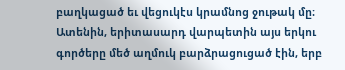բաղկացած եւ վեցուկէս կրամնոց ջութակ մը։ Ատենին, երիտասարդ վարպետին այս երկու գործերը մեծ աղմուկ բարձրացուցած էին, երբ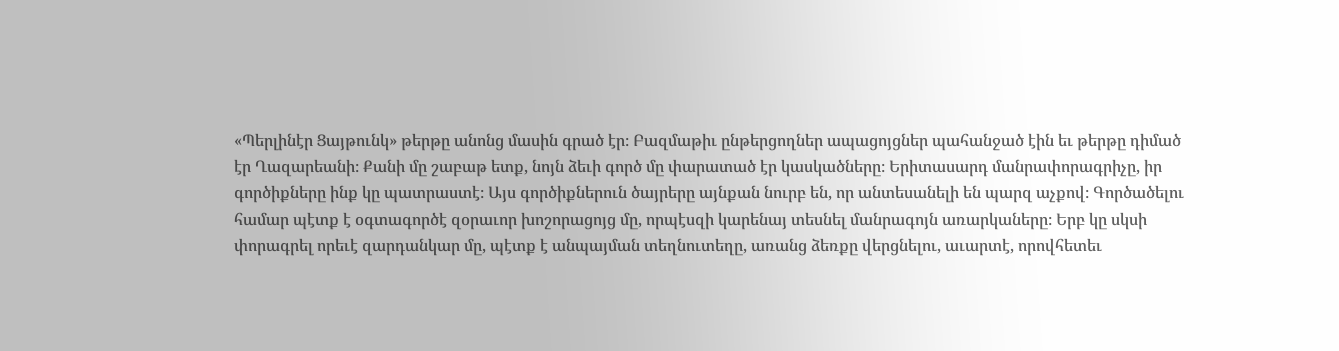«Պերլինէր Ցայթունկ» թերթը անոնց մասին գրած էր։ Բազմաթիւ ընթերցողներ ապացոյցներ պահանջած էին եւ թերթը դիմած էր Ղազարեանի։ Քանի մը շաբաթ ետք, նոյն ձեւի գործ մը փարատած էր կասկածները։ Երիտասարդ մանրափորագրիչը, իր գործիքները ինք կը պատրաստէ։ Այս գործիքներուն ծայրերը այնքան նուրբ են, որ անտեսանելի են պարզ աչքով։ Գործածելու համար պէտք է օգտագործէ զօրաւոր խոշորացոյց մը, որպէսզի կարենայ տեսնել մանրագոյն առարկաները։ Երբ կը սկսի փորագրել որեւէ զարդանկար մը, պէտք է անպայման տեղնուտեղը, առանց ձեռքը վերցնելու, աւարտէ, որովհետեւ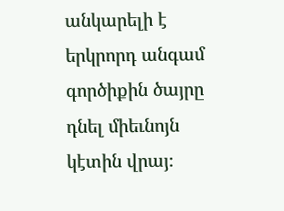անկարելի է երկրորդ անգամ գործիքին ծայրը դնել միեւնոյն կէտին վրայ։